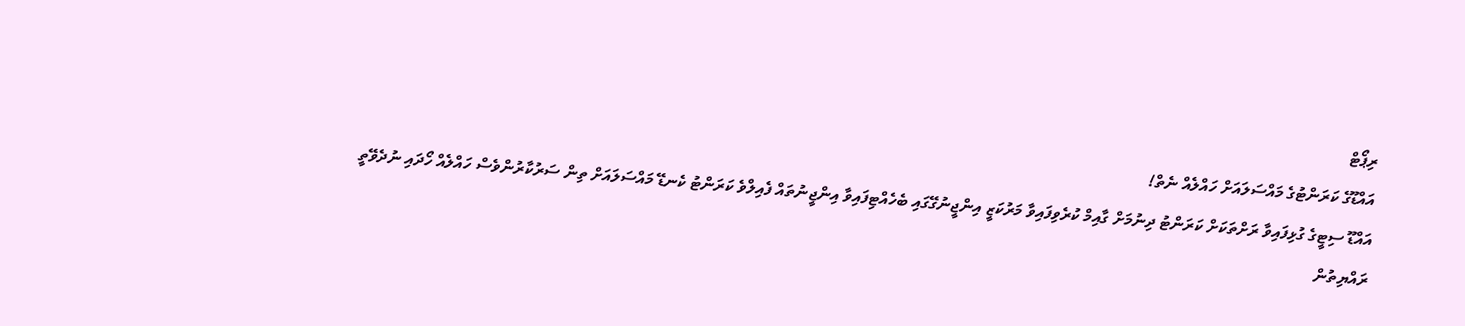ރިޕޯޓް
އައްޑޫގެ ކަރަންޓުގެ މައްސަލައަށް ހައްލެއް ނެތް!
އައްޑޫ ސިޓީގެ ގުޅިފައިވާ ރަށްތަކަށް ކަރަންޓު ދިނުމަށް ގާއިމް ކުރެވިފައިވާ މަރުކަޒީ އިންޖީނުގޭގައި ބެހެއްޓިފައިވާ އިންޖީނުތައް ފެއިލްވެ ކަރަންޓު ކެނޑޭ މައްސަލައަށް ތިން ސަރުކާރުންވެސް ހައްލެއް ހޯދައި ނުދެވޭތީ ރައްޔިތުން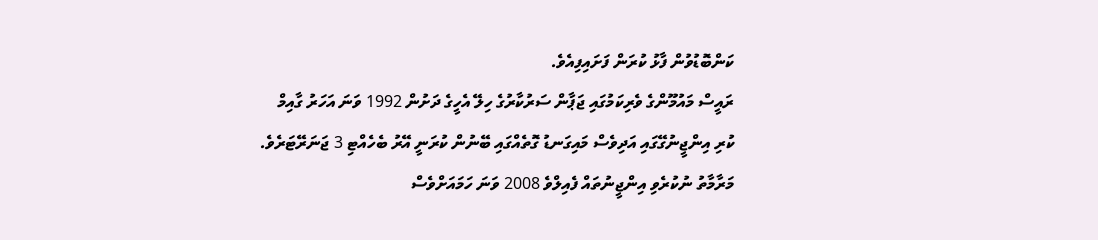ކަންބޮޑުވުން ފާޅު ކުރަން ފަށައިފިއެވެ.
ރައީސް މައުމޫންގެ ވެރިކަމުގައި ޖަޕާން ސަރުކާރުގެ ހިލޭ އެހީގެ ދަށުން 1992 ވަނަ އަހަރު ގާއިމް ކުރި އިންޖީނުގޭގައި އަދިވެސް މައިގަނޑު ގޮތެއްގައި ބޭނުން ކުރަނީ އޭރު ބެހެއްޓި 3 ޖަނަރޭޓަރެވެ. މަރާމާތު ނުކުރެވި އިންޖީނުތައް ފެއިލްވެ 2008 ވަނަ ހަމައަށްވެސް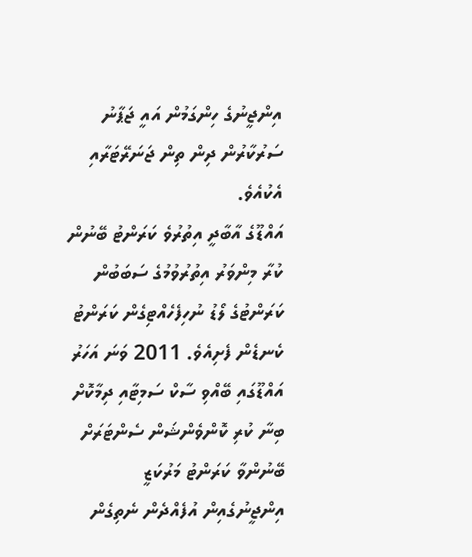އިންޖީނުގެ ހިންގަމުން އައީ ޖަޕާނު ސަރުކާރުން ދިން ތިން ޖަނަރޭޓަރާއި އެކުއެވެ.
އައްޑޫގެ އާބާދީ އިތުރުވެ ކަރަންޓު ބޭނުން ކުރާ މިންވަރު އިތުރުވުމުގެ ސަބަބުން ކަރަންޓުގެ ލޯޑު ނުހިފެހެއްޓިގެން ކަރަންޓު ކެނޑެން ފެށިއެވެ. 2011 ވަނަ އަހަރު އައްޑޫގައި ބޭއްވި ސާކް ސަމިޓާއި ދިމާކޮށް ބިނާ ކުރި ކޮންވެންޝަން ސެންޓަރަށް ބޭނުންވާ ކަރަންޓު މަރުކަޒީ އިންޖީނުގެއިން އުފެއްދެން ނެތިގެން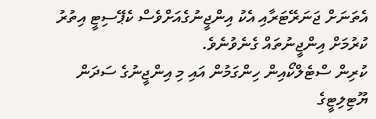އެތަނަށް ޖަނަރޭޓަރާއި އެކު އިންޖީނުގެއަށްވެސް ކެޕޭސިޓީ އިތުރު ކުރުމަށް އިންޖީނުތައް ގެނެވުނެވެ.
ކުރިން ސްޓެލްކޯއިން ހިންގަމުން އައި މި އިންޖީނުގެ ސަދަން ޔޫޓިލިޓީގެ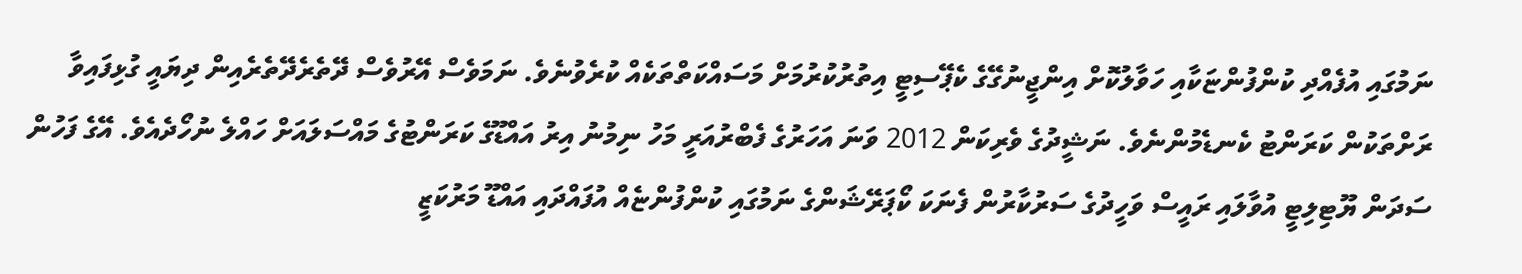ނަމުގައި އުފެއްދި ކުންފުންޏަކާއި ހަވާލުކޮށް އިންޖީނުގޭގެ ކެޕޭސިޓީ އިތުރުކުރުމަށް މަސައްކަތްތަކެއް ކުރެވުނެވެ. ނަމަވެސް އޭރުވެސް ދޭތެރެދޭތެރެއިން ދިޔައީ ގުޅިފައިވާ ރަށްތަކުން ކަރަންޓު ކެނޑެމުންނެވެ. ނަޝީދުގެ ވެރިކަން 2012 ވަނަ އަހަރުގެ ފެބްރުއަރީ މަހު ނިމުނު އިރު އައްޑޫގެ ކަރަންޓުގެ މައްސަލައަށް ހައްލެ ނުހޯދެއެވެ. އޭގެ ފަހުން ސަދަން ޔޫޓިލިޓީ އުވާލައި ރައީސް ވަހީދުގެ ސަރުކާރުން ފެނަކަ ކޯޕަރޭޝަންގެ ނަމުގައި ކުންފުންޏެއް އުފައްދައި އައްޑޫ މަރުކަޒީ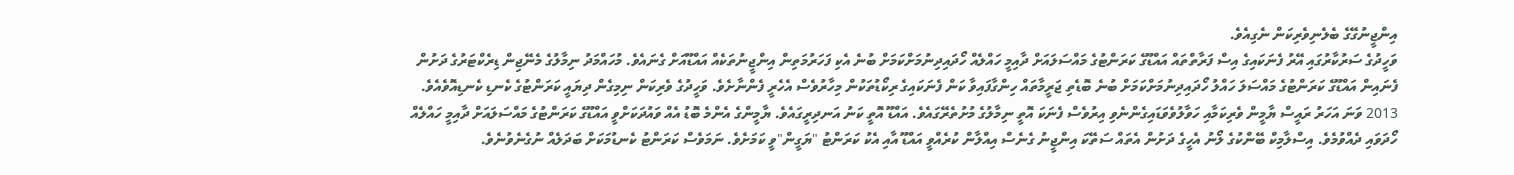އިންޖީނުގޭގެ ބެލެނިވެރިކަން ނެގިއެވެ.
ވަހީދުގެ ސަރުކާރުގައި އޭރު ފެނަކައިގެ އިސް ފަރާތްތައް އައްޑޫގެ ކަރަންޓުގެ މައްސަލައަށް ދާއިމީ ހައްލެއް ހޯދައިދިނުމަށްކަމަށް ބުނެ އެކި ފަހަރުމަތިން އިންޖީނުތަކެއް އައްޑޫއަށް ގެނައެވެ. މުހައްމަދު ނިމާލުގެ މެނޭޖިން ޑިރެކްޓަރުގެ ދަށުން ފެނައިން އައްޑޫގެ ކަރަންޓުގެ މައްސަލަ ހައްލު ހޯދައިދިނުމަށްކަމަށް ބުނެ ބޮޑެތި ޖަރީމާތައް ހިންގާފައިވާ ކަން ފެނަކައިގެ ރިކޯޑުތަކުން މިހާރުވެސް އެހެރީ ފެންނާށެވެ. ވަހީދުގެ ވެރިކަން ނިމިގެން ދިޔައީ ކަރަންޓުގެ ކެނޑި ކެނޑިއޮވެއެވެ.
2013 ވަނަ އަހަރު ރައީސް ޔާމީން ވެރިކަމާއި ހަވާލުވެވަޑައިގެންނެވި އިރުވެސް ފެނަކަ އޮތީ ނިމާލުގެ މުށުތެރޭގައެވެ. އައްޑޫ އޮތީ ކަނު އަނދިރީގައެވެ. ޔާމީންގެ އެންމެ ބޮޑު އެއް ވައުދަކަށްވީ އައްޑޫގެ ކަރަންޓުގެ މައްސަލައަށް ދާއިމީ ހައްލެއް ހޯދަވައި ދެއްވުމެވެ. އިސްލާމިކް ބޭންކުގެ ލޯނު އެހީގެ ދަށުން އެތައް ސަތޭކަ އިންޖީނު ގެނެސް އިއްލާން ކުރެއްވީ އައްޑޫ އާއި އެކު ކަރަންޓު "ޔަގީން"ވީ ކަމަށެވެ. ނަމަވެސް ކަރަންޓު ކެނޑުމަކަށް ބަދަލެއް ނުގެނެވުނެވެ.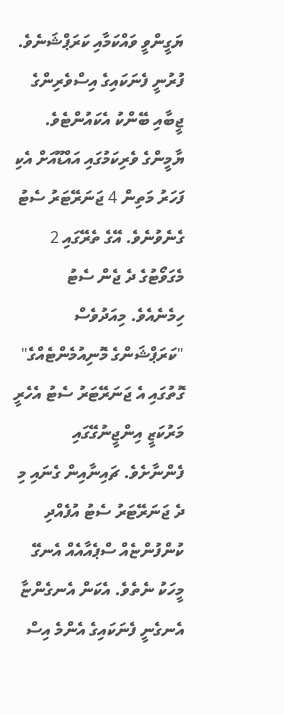ޔަގީންވީ ވައްކަމާއި ކަރަޕްޝަނެވެ. ފުރުނީ ފެނަކައިގެ އިސްވެރިންގެ ޖީބާއި ބޭންކު އެކައުންޓެވެ.
ޔާމީންގެ ވެރިކަމުގައި އައްޑޫއަށް އެކި ފަހަރު މަތިން 4 ޖަނަރޭޓަރު ސެޓު ގެނެވުނެވެ. އޭގެ ތެރޭގައި 2 މެގަވޯޓުގެ ދެ ޖެން ސެޓު ހިމެނެއެވެ. މިއަދުވެސް "ކަރަޕްޝަންގެ މޮނިއުމެންޓެއްގެ" ގޮތުގައި އެ ޖަނަރޭޓަރު ސެޓު އެހެރީ މަރުކަޒީ އިންޖީނުގޭގައި ފެންނާށެވެ. ޗައިނާއިން ގެނައި މި ދެ ޖަނަރޭޓަރު ސެޓު އުފެއްދި ކުންފުންޏެއް ސްޕެއާއެއް އެނގޭ މީހަކު ނެތެވެ. އެކަން އެނގެންޏާ އެނގެނީ ފެނަކައިގެ އެންމެ އިސް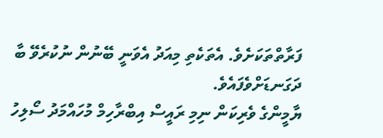ފަރާތްތަކަށެވެ. އެތަކެތި މިއަދު އެވަނީ ބޭނުން ނުކުރެވޭ ބާ ދަގަނޑަށްވެފައެވެ.
ޔާމީންގެ ވެރިކަން ނިމި ރައީސް އިބްރާހިމް މުހައްމަދު ސޯލިހު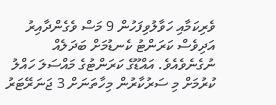ވެރިކަމާއި ހަވާލުވިފަހުން 9 މަސް ވެގެންދާއިރު އަދިވެސް ކަރަންޓު ކެނޑުމަށް ބަދަލެއް ނުގެނެވެއެވެ. އައްޑޫގެ ކަރަންޓުގެ މައްސަލަ ހައްލު ކުރުމަށް މި ސަރުކާރުން މިހާތަނަށް 3 ޖަނަރޭޓަރު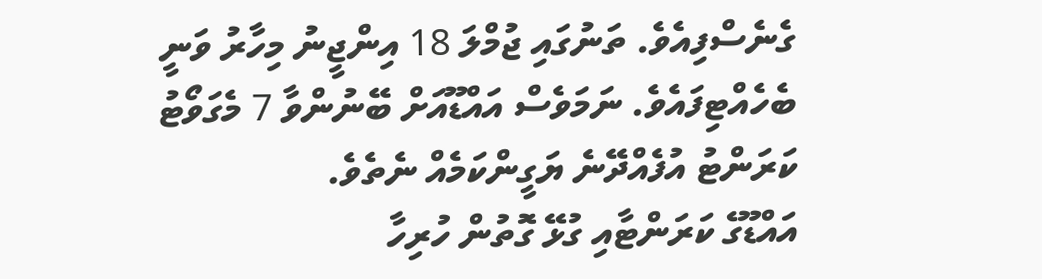ގެނެސްފިއެވެ. ތަނުގައި ޖުމްލަ 18 އިންޖީނު މިހާރު ވަނީ ބެހެއްޓިފައެވެ. ނަމަވެސް އައްޑޫއަށް ބޭނުންވާ 7 މެގަވޯޓު ކަރަންޓު އުފެއްދޭނެ ޔަގީންކަމެއް ނެތެވެ.
އައްޑޫގެ ކަރަންޓާއި ގުޅޭ ގޮތުން ހުރިހާ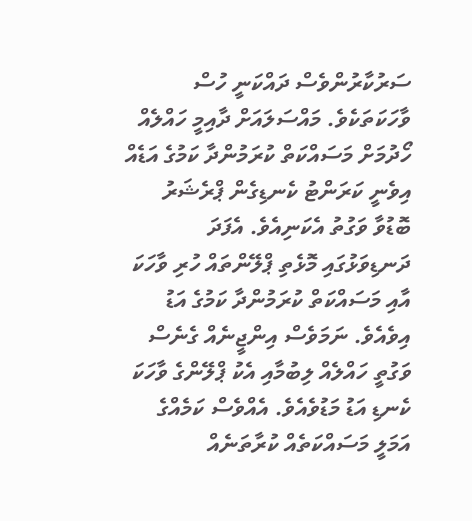ސަރުކާރުންވެސް ދައްކަނީ ހުސް ވާހަކަތަކެވެ. މައްސަލައަށް ދާއިމީ ހައްލެއް ހޯދުމަށް މަސައްކަތް ކުރަމުންދާ ކަމުގެ އަޑެއް އިވެނީ ކަރަންޓު ކެނޑިގެން ޕްރެޝަރު ބޮޑުވާ ވަގުތު އެކަނިއެވެ. އެފަދަ ދަނޑިވަޅުގައި މޮޅެތި ޕްލޭންތައް ހުރި ވާހަކަ އާއި މަސައްކަތް ކުރަމުންދާ ކަމުގެ އަޑު އިވެއެވެ. ނަމަވެސް އިންޖީނެއް ގެނެސް ވަގުތީ ހައްލެއް ލިބުމާއި އެކު ޕްލޭންގެ ވާހަކަ ކެނޑި އަޑު މަޑުވެއެވެ. އެއްވެސް ކަމެއްގެ އަމަލީ މަސައްކަތެއް ކުރާތަނެއް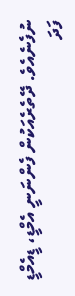ނުފެނެއެވެ. ދޭތެރެއަކުން ފެންނަނީ އެމްޑީ، ޑީއެމްޑީ ފަދަ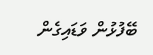ބޭފުޅުން ވަޑައިގެން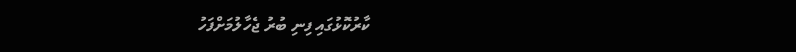ކާރުކޮޅުގައި ފިނި ބުރު ޖެހާލުމަށްފަހު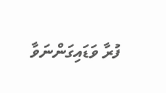ފުރާ ވަޑައިގަންނަވާ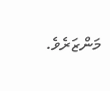މަންޒަރެވެ.